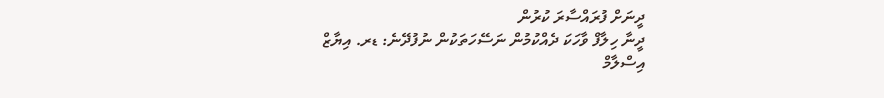ދީނަށް ފުރައްސާރަ ކުރުން
ދީނާ ހިލާފް ވާހަކަ ދެއްކުމުން ނަސޭހަތަކުން ނުފުދޭނެ: ޑރ. އިޔާޒް
އިސްލާމް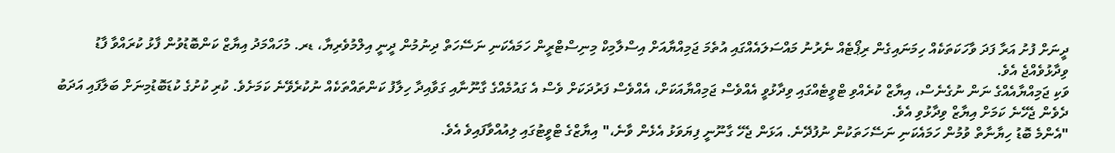ދީނަށް ފުށު އަރާ ފަދަ ވާހަކަތަކެއް ހިމަނައިގެން ރިޕޯޓެއް ނެރުނު މައްސަލައެއްގައި އުތެމަ ޖަމިއްޔާއަށް އިސްލާމިކް މިނިސްޓްރީން ހަމައެކަނި ނަސޭހަތް ދިނުމުން ދީނީ އިލްމުވެރިޔާ، ޑރ. މުހައްމަދު އިޔާޒް ކަންބޮޑުވުން ފާޅު ކުރައްވާ ފާޑު ވިދާޅުވެއްޖެ އެވެ.
ވަކި ޖަމިއްޔާއެއްގެ ނަން ނުގެނެސް، އިޔާޒް ކުރެއްވި ޓްވީޓެއްގައި ވިދާޅުވީ އެއްވެސް ޖަމިއްޔާއަކަށް، އެއްވެސް ފަރުދަކަށް ވެސް އެ ގައުމެއްގެ ގާނޫނާއި ގަވާއިދާ ހިލާފު ކަންތައްތަކެއް ނުކުރެވޭނެ ކަމަށެވެ. ކުރި ކުށުގެ ކުޑަބޮޑުމިނަށް ބަލާފައި އަދަބު ދެވެން ޖެހޭނެ ކަމަށް އިޔާޒް ވިދާޅުވި އެވެ.
"އެންމެ ބޮޑު ހިޔާނާތް ވުމުން ހަމައެކަނި ނަސޭހަތަކުން ނުފުދޭނެ. އަޅަން ޖެހޭ ގާނޫނީ ފިޔަވަޅު އެޅެން ވާނެ،" އިޔާޒްގެ ޓްވީޓުގައި ލިއުއްވާފައިވެ އެވެ.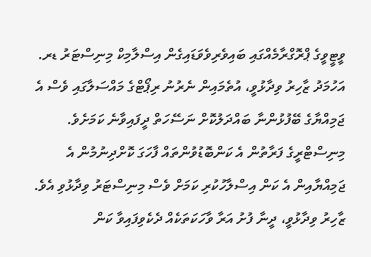ވީޓީވީގެ ޕްރޮގްރާމެއްގައި ބައިވެރިވެވަޑައިގެން އިސްލާމިކް މިނިސްޓަރު ޑރ. އަހުމަދު ޒާހިރު ވިދާޅުވީ، އުތެމައިން ނެރުނު ރިޕޯޓްގެ މައްސަލާގައި ވެސް އެ ޖަމިއްޔާގެ ބޭފުޅުންނާ ބައްދަލުކޮށް ނަސޭހަތް ދީފައިވާނެ ކަމަށެވެ. މިނިސްޓްރީގެ ފަރާތުން އެ ކަންބޮޑުވުންތައް ފާހަގަ ކޮށްދިނުމުން އެ ޖަމިއްޔާއިން އެ ކަން އިސްލާހުކުރި ކަމަށް ވެސް މިނިސްޓަރު ވިދާޅުވި އެވެ.
ޒާހިރު ވިދާޅުވީ، ދީނާ ފުށު އަރާ ވާހަކަތަކެއް ދެކެވިފައިވާ ކަން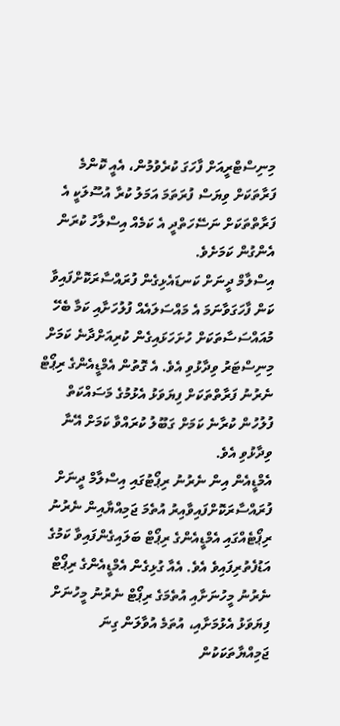މިނިސްޓްރީއަށް ފާހަގަ ކުރެވުމުން، އެއީ ކޮންމެ ފަރާތަކަށް ވިޔަސް ފުރަތަމަ އަމަލު ކުރާ އުސޫލަކީ އެ ފަރާތްތަކަށް ނަސޭހަތްދީ އެ ކަމެއް އިސްލާހު ކުރަން އެންގުން ކަމަށެވެ.
އިސްލާމް ދީނަށް ކަނޑައެޅިގެން ފުރައްސާރަކޮށްފައިވާ ކަން ފާހަގަވާނަމަ އެ މައްސަލައެއް ފުލުހަށާއި ކަމާ ބެހޭ މުއައްސަސާތަކަށް ހުށަހަޅައިގެން ކުރިއަށްދާނެ ކަމަށް މިނިސްޓަރު ވިދާޅުވި އެވެ. އެ ގޮތުން އެމްޑީއެންގެ ރިޕޯޓް ނެރުނު ފަރާތްތަކަށް ފިޔަވަޅު އެޅުމުގެ މަސައްކަތް ފުލުހުން ކުރާނެ ކަމަށް ގަބޫލު ކުރައްވާ ކަމަށް އޭނާ ވިދާޅުވި އެވެ.
އެމްޑީއެން އިން ނެރުނު ރިޕޯޓުގައި އިސްލާމް ދީނަށް ފުރައްސާރަކޮށްފައިވާއިރު އުތެމަ ޖަމިއްޔާއިން ނެރުނު ރިޕޯޓެއްގައި އެމްޑީއެންގެ ރިޕޯޓް ބަލައިގެންފައިވާ ކަމުގެ އަޑުފެތުރިފައިވެ އެވެ. އެއާ ގުޅިގެން އެމްޑީއެންގެ ރިޕޯޓް ނެރުނު މީހުނަށާއި އުތެމަގެ ރިޕޯޓް ނެރުނު މީހުނަށް ފިޔަވަޅު އެޅުމަށާއި، އުތަމެ އުވާލަން ގިނަ ޖަމިއްޔާތަކަކުން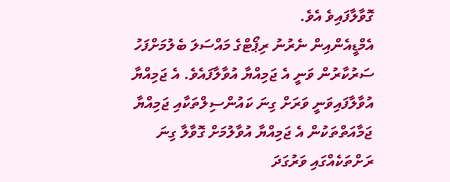ގޮވާލާފައިވެ އެވެ.
އެމްޑީއެންއިން ނެރުނު ރިޕޯޓްގެ މައްސަލަ ބެލުމަށްފަހު ސަރުކާރުން ވަނީ އެ ޖަމިއްޔާ އުވާލާފައެވެ. އެ ޖަމިއްޔާ އުވާލާފައިވަނީ ވަރަށް ގިނަ ކައުންސިލްތަކާއި ޖަމިއްޔާ ޖަމާއަތްތަކުން އެ ޖަމިއްޔާ އުވާލުމަށް ގޮވާލާ ގިނަ ރަށްތަކެއްގައި ވަރުގަދަ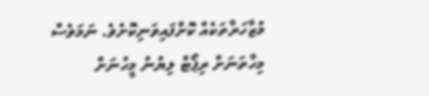މުޒާހަރާތަކެއް ކޮށްފައިވަނިކޮށެވެ. ނަމަވެސް މިހާތަނަށް ރިޕޯޓް ލިޔުނު މީހުނަށް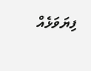ފިޔަވަޅެއް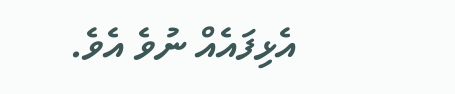އެޅިފައެއް ނުވެ އެވެ.